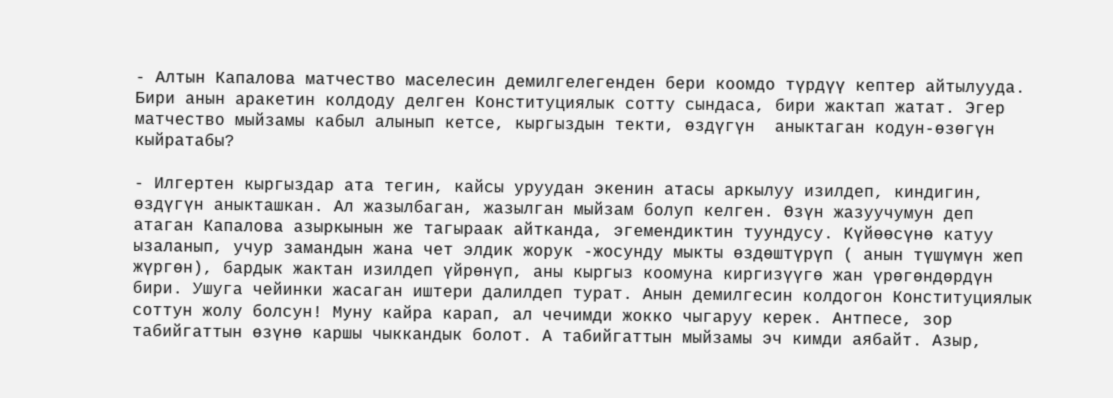- Алтын Капалова матчество маселесин демилгелегенден бери коомдо түрдүү кептер айтылууда. Бири анын аракетин колдоду делген Конституциялык сотту сындаса, бири жактап жатат. Эгер матчество мыйзамы кабыл алынып кетсе, кыргыздын текти, өздүгүн  аныктаган кодун-өзөгүн кыйратабы?

- Илгертен кыргыздар ата тегин, кайсы уруудан экенин атасы аркылуу изилдеп, киндигин, өздүгүн аныкташкан. Ал жазылбаган, жазылган мыйзам болуп келген. Өзүн жазуучумун деп  атаган Капалова азыркынын же тагыраак айтканда, эгемендиктин туундусу. Күйөөсүнө катуу ызаланып, учур замандын жана чет элдик жорук -жосунду мыкты өздөштүрүп ( анын түшүмүн жеп жүргөн), бардык жактан изилдеп үйрөнүп, аны кыргыз коомуна киргизүүгө жан үрөгөндөрдүн бири. Ушуга чейинки жасаган иштери далилдеп турат. Анын демилгесин колдогон Конституциялык соттун жолу болсун! Муну кайра карап, ал чечимди жокко чыгаруу керек. Антпесе, зор табийгаттын өзүнө каршы чыккандык болот. А табийгаттын мыйзамы эч кимди аябайт. Азыр,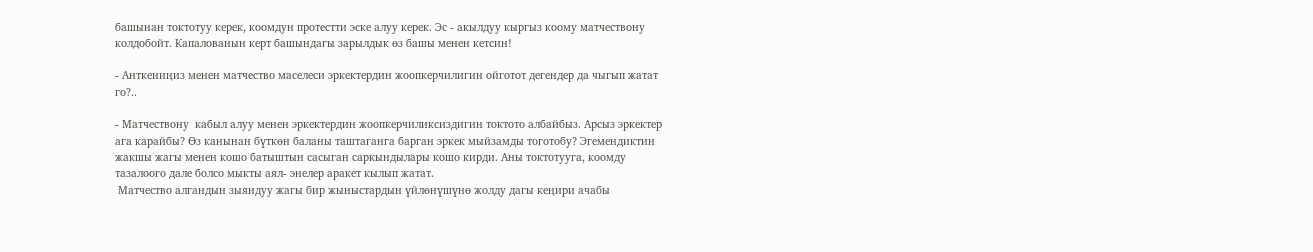башынан токтотуу керек, коомдун протестти эске алуу керек. Эс - акылдуу кыргыз коому матчествону колдобойт. Капалованын керт башындагы зарылдык өз башы менен кетсин!

- Анткениңиз менен матчество маселеси эркектердин жоопкерчилигин ойготот дегендер да чыгып жатат го?..

- Матчествону  кабыл алуу менен эркектердин жоопкерчиликсиздигин токтото албайбыз. Арсыз эркектер ага карайбы? Өз канынан бүткөн баланы таштаганга барган эркек мыйзамды тоготобу? Эгемендиктин жакшы жагы менен кошо батыштын сасыган саркындылары кошо кирди. Аны токтотууга, коомду тазалоого дале болсо мыкты аял- энелер аракет кылып жатат.
 Матчество алгандын зыяндуу жагы бир жыныстардын үйлөнүшүнө жолду дагы кеңири ачабы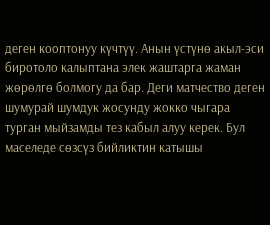деген кооптонуу күчтүү. Анын үстүнө акыл-эси биротоло калыптана элек жаштарга жаман жөрөлгө болмогу да бар. Деги матчество деген шумурай шумдук жосунду жокко чыгара турган мыйзамды тез кабыл алуу керек. Бул маселеде сөзсүз бийликтин катышы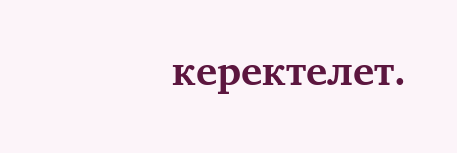керектелет.